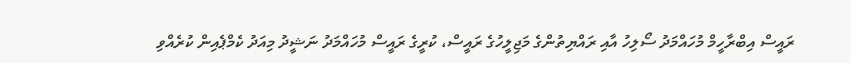ރައީސް އިބްރާހީމް މުހައްމަދު ސޯލިހު އާއި ރައްޔިތުންގެ މަޖިލީހުގެ ރައީސް، ކުރީގެ ރައީސް މުހައްމަދު ނަޝީދު މިއަދު ކެމްޕެއިން ކުރެއްވި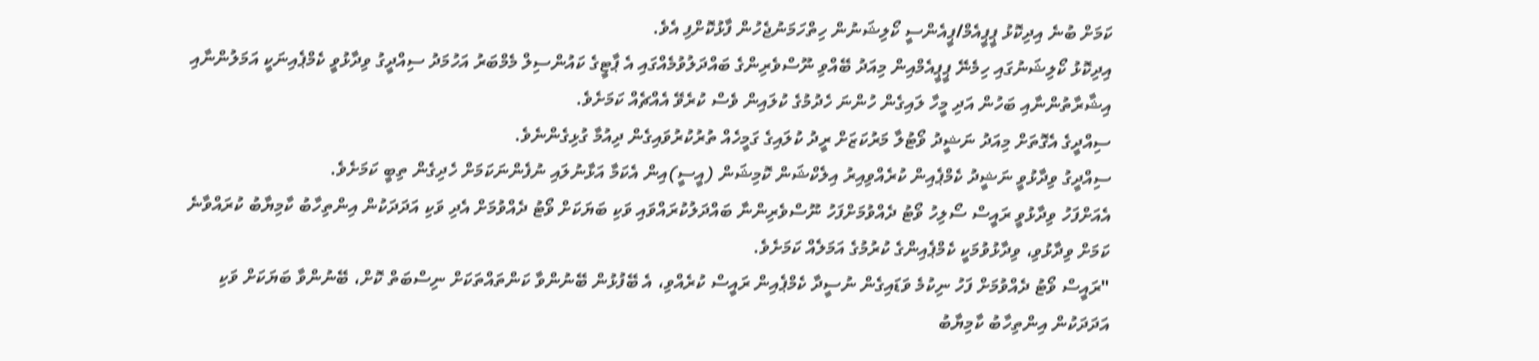ކަމަށް ބުނެ އިދިކޮޅު ޕީޕީއެމް/ޕީއެންސީ ކޯލިޝަނުން ހިތްހަމަނުޖެހުން ފާޅުކޮށްފި އެވެ.
އިދިކޮޅު ކޯލިޝަނުގައި ހިމެނޭ ޕީޕީއެމްއިން މިއަދު ބޭއްވި ނޫސްވެރިންގެ ބައްދަލުވުމެއްގައި އެ ޕާޓީގެ ކައުންސިލް މެމްބަރު އަހުމަދު ސިއްދީގު ވިދާޅުވީ ކެމްޕެއިނަކީ އަމަލުންނާއި އިޝާރާތުންނާއި ބަހުން އަދި މީހާ ލައިގެން ހުންނަ ހެދުމުގެ ކުލައިން ވެސް ކުރެވޭ އެއްޗެއް ކަމަށެވެ.
ސިއްދީގެ އެގޮތަށް މިއަދު ނަޝީދު ވޯޓުލާ މަރުކަޒަށް ރީދު ކުލައިގެ ގަމީހެއް ތުރުކުރުވައިގެން ދިއުމާ ގުޅިގެންނެވެ.
ސިއްދީގު ވިދާޅުވީ ނަޝީދު ކެމްޕެއިން ކުރެއްވިއިރު އިލެކްޝަން ކޮމިޝަން (އީސީ)އިން އެކަމާ އަޅާނުލައި ނުފެންނަކަމަށް ހެދިގެން ތިބީ ކަމަށެވެ.
އެއަށްފަހު ވިދާޅުވީ ރައީސް ސޯލިހު ވޯޓު ދެއްވުމަށްފަހު ނޫސްވެރިންނާ ބައްދަލުކުރައްވައި ވަކި ބަޔަކަށް ވޯޓު ދެއްވުމަށް އެދި ވަކި އަދަދަކުން އިންތިހާބު ކާމިޔާބު ކުރައްވާނެ ކަމަށް ވިދާޅުވި، ވިދާޅުވުމަކީ ކެމްޕެއިންގެ ކުރުމުގެ އަމަލެއް ކަމަށެވެ.
"ރައީސް ވޯޓު ދެއްވުމަށް ފަހު ނިކުމެ ވަޑައިގެން ނުސީދާ ކެމްޕެއިން ރައީސް ކުރެއްވި، އެ ބޭފުޅުން ބޭނުންވާ ކަންތައްތަކަށް ނިސްބަތް ކޮށް، ބޭނުންވާ ބަޔަކަށް ވަކި އަދަދަކުން އިންތިހާބު ކާމިޔާބު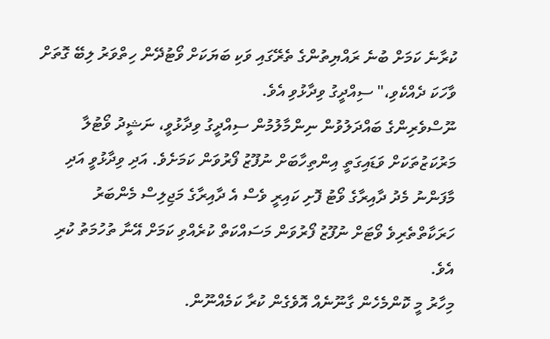ކުރާނެ ކަމަށް ބުނެ ރައްޔިތުންގެ ތެރޭގައި ވަކި ބަޔަކަށް ވޯޓުދޭން ހިތްވަރު ލިބޭ ގޮތަށް ވާހަކަ ދެއްކެވި،" ސިއްދީގު ވިދާޅުވި އެވެ.
ނޫސްވެރިންގެ ބައްދަލުވުން ނިންމާލުމުން ސިއްދީގު ވިދާޅުވީ، ނަޝީދު ވޯޓުލާ މަރުކަޒުތަކަށް ވަޑައިގަތީ އިންތިހާބަށް ނުފޫޒު ފޯރުވަން ކަމަށެވެ. އަދި ވިދާޅުވީ އަދި މާފަންނު މެދު ދާއިރާގެ ވޯޓު ފޮށި ކައިރީ ވެސް އެ ދާއިރާގެ މަޖިލިސް މެންބަރު ހަރަކާތްތެރިވެ ވޯޓަށް ނުފޫޒު ފޯރުވަން މަސައްކަތް ކުރެއްވި ކަމަށް އޭނާ ތުހުމަތު ކުރި އެވެ.
މިހާރު މީ ކޮންމެހެން ގާނޫނެއް އޮވެގެން ކުރާ ކަމެއްނޫން.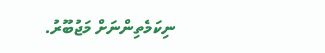ނިކަމެތިންނަށް މަޖުބޫރު.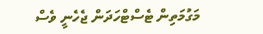މަގުމަތިން ޓެސްޓްހަދަން ޖެހެނީ ވެސް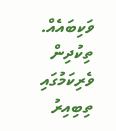ވަކިބައެއް.
ތިކުދިން ވެރިކަމުގައި ތިބިއިރު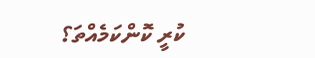ކުރީ ކޮންކަމެއްތަ؟